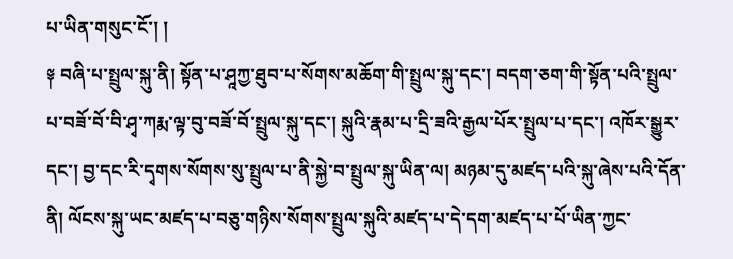པ་ཡིན་གསུང་ངོ་། །
༈ བཞི་པ་སྤྲུལ་སྐུ་ནི། སྟོན་པ་ཤཱཀྱ་ཐུབ་པ་སོགས་མཆོག་གི་སྤྲུལ་སྐུ་དང་། བདག་ཅག་གི་སྟོན་པའི་སྤྲུལ་པ་བཟོ་བོ་བི་ཤྭ་ཀརྨ་ལྟ་བུ་བཟོ་བོ་སྤྲུལ་སྐུ་དང་། སྐུའི་རྣམ་པ་དྲི་ཟའི་རྒྱལ་པོར་སྤྲུལ་པ་དང་། འཁོར་སྒྱུར་དང་། བྱ་དང་རི་དྭགས་སོགས་སུ་སྤྲུལ་པ་ནི་སྐྱེ་བ་སྤྲུལ་སྐུ་ཡིན་ལ། མཉམ་དུ་མཛད་པའི་སྐུ་ཞེས་པའི་དོན་ནི། ལོངས་སྐུ་ཡང་མཛད་པ་བཅུ་གཉིས་སོགས་སྤྲུལ་སྐུའི་མཛད་པ་དེ་དག་མཛད་པ་པོ་ཡིན་ཀྱང་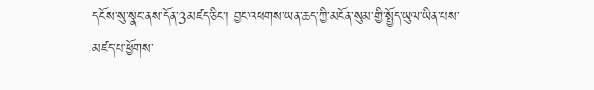དངོས་སུ་སྣང་ནས་དོན་3མཛད་ཅིང་། བྱང་འཕགས་ཡན་ཆད་ཀྱི་མངོན་སུམ་གྱི་སྤྱོད་ཡུལ་ཡིན་པས་མཛད་པ་ཕྱོགས་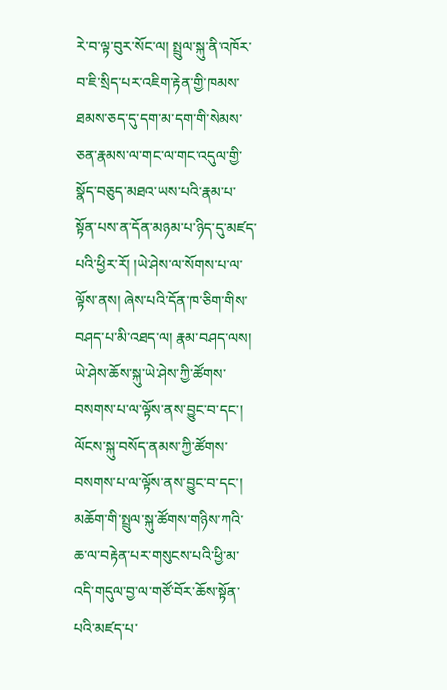རེ་བ་ལྟ་བུར་སོང་ལ། སྤྲུལ་སྐུ་ནི་འཁོར་བ་ཇི་སྲིད་པར་འཇིག་རྟེན་གྱི་ཁམས་ཐམས་ཅད་དུ་དག་མ་དག་གི་སེམས་ཅན་རྣམས་ལ་གང་ལ་གང་འདུལ་གྱི་སྣོད་བཅུད་མཐའ་ཡས་པའི་རྣམ་པ་སྟོན་པས་ན་དོན་མཉམ་པ་ཉིད་དུ་མཛད་པའི་ཕྱིར་རོ། །ཡེ་ཤེས་ལ་སོགས་པ་ལ་ལྟོས་ནས། ཞེས་པའི་དོན་ཁ་ཅིག་གིས་བཤད་པ་མི་འཐད་ལ། རྣམ་བཤད་ལས། ཡེ་ཤེས་ཆོས་སྐུ་ཡེ་ཤེས་ཀྱི་ཚོགས་བསགས་པ་ལ་ལྟོས་ནས་བྱུང་བ་དང་། ལོངས་སྐུ་བསོད་ནམས་ཀྱི་ཚོགས་བསགས་པ་ལ་ལྟོས་ནས་བྱུང་བ་དང་། མཆོག་གི་སྤྲུལ་སྐུ་ཚོགས་གཉིས་ཀའི་ཆ་ལ་བརྟེན་པར་གསུངས་པའི་ཕྱི་མ་འདི་གདུལ་བྱ་ལ་གཙོ་བོར་ཆོས་སྟོན་པའི་མཛད་པ་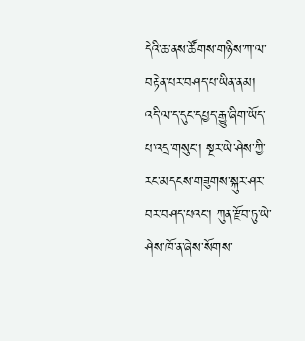དེའི་ཆ་ནས་ཚོགས་གཉིས་ཀ་ལ་བརྟེན་པར་བཤད་པ་ཡིན་ནམ། འདི་ལ་ད་དུང་དཔྱད་རྒྱུ་ཞིག་ཡོད་པ་འདྲ་གསུང་། སྔར་ཡེ་ཤེས་ཀྱི་རང་མདངས་གཟུགས་སྐུར་ཤར་བར་བཤད་པའང་། ཀུན་རྫོབ་ཏུ་ཡེ་ཤེས་ཁོ་ན་ཞེས་སོགས་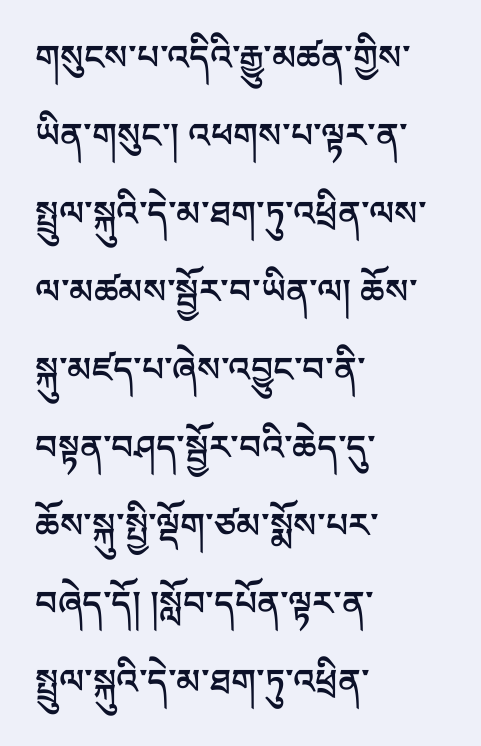གསུངས་པ་འདིའི་རྒྱུ་མཚན་གྱིས་ཡིན་གསུང་། འཕགས་པ་ལྟར་ན་སྤྲུལ་སྐུའི་དེ་མ་ཐག་ཏུ་འཕྲིན་ལས་ལ་མཚམས་སྦྱོར་བ་ཡིན་ལ། ཆོས་སྐུ་མཛད་པ་ཞེས་འབྱུང་བ་ནི་བསྟན་བཤད་སྦྱོར་བའི་ཆེད་དུ་ཆོས་སྐུ་སྤྱི་ལྡོག་ཙམ་སྨོས་པར་བཞེད་དོ། །སློབ་དཔོན་ལྟར་ན་སྤྲུལ་སྐུའི་དེ་མ་ཐག་ཏུ་འཕྲིན་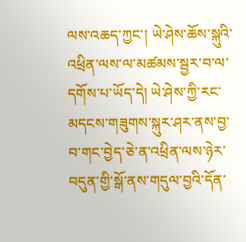ལས་འཆད་ཀྱང་། ཡེ་ཤེས་ཆོས་སྐུའི་འཕྲིན་ལས་ལ་མཚམས་སྦྱར་བ་ལ་དགོས་པ་ཡོད་དེ། ཡེ་ཤེས་ཀྱི་རང་མདངས་གཟུགས་སྐུར་ཤར་ནས་བྱ་བ་གང་བྱེད་ཅེ་ན་འཕྲིན་ལས་ཉེར་བདུན་གྱི་སྒོ་ནས་གདུལ་བྱའི་དོན་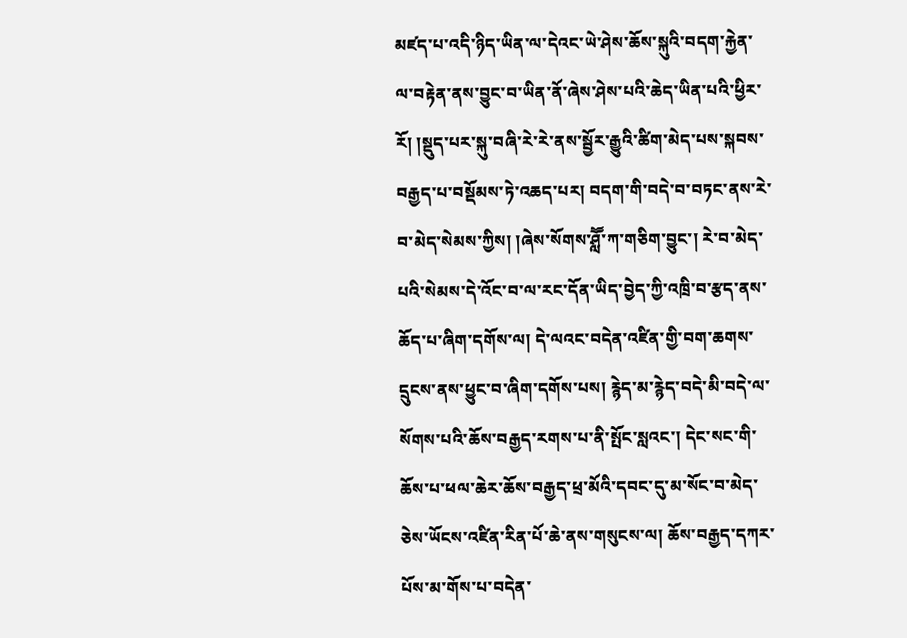མཛད་པ་འདི་ཉིད་ཡིན་ལ་དེའང་ཡེ་ཤེས་ཆོས་སྐུའི་བདག་རྐྱེན་ལ་བརྟེན་ནས་བྱུང་བ་ཡིན་ནོ་ཞེས་ཤེས་པའི་ཆེད་ཡིན་པའི་ཕྱིར་རོ། །སྡུད་པར་སྐུ་བཞི་རེ་རེ་ནས་སྦྱོར་རྒྱུའི་ཚིག་མེད་པས་སྐབས་བརྒྱད་པ་བསྡོམས་ཏེ་འཆད་པར། བདག་གི་བདེ་བ་བཏང་ནས་རེ་བ་མེད་སེམས་ཀྱིས། །ཞེས་སོགས་ཤླཽ་ཀ་གཅིག་བྱུང་། རེ་བ་མེད་པའི་སེམས་དེ་འོང་བ་ལ་རང་དོན་ཡིད་བྱེད་ཀྱི་འཁྲི་བ་རྩད་ནས་ཆོད་པ་ཞིག་དགོས་ལ། དེ་ལའང་བདེན་འཛིན་གྱི་བག་ཆགས་དྲུངས་ནས་ཕྱུང་བ་ཞིག་དགོས་པས། རྙེད་མ་རྙེད་བདེ་མི་བདེ་ལ་སོགས་པའི་ཆོས་བརྒྱད་རགས་པ་ནི་སྤོང་སླའང་། དེང་སང་གི་ཆོས་པ་ཕལ་ཆེར་ཆོས་བརྒྱད་ཕྲ་མོའི་དབང་དུ་མ་སོང་བ་མེད་ཅེས་ཡོངས་འཛིན་རིན་པོ་ཆེ་ནས་གསུངས་ལ། ཆོས་བརྒྱད་དཀར་པོས་མ་གོས་པ་བདེན་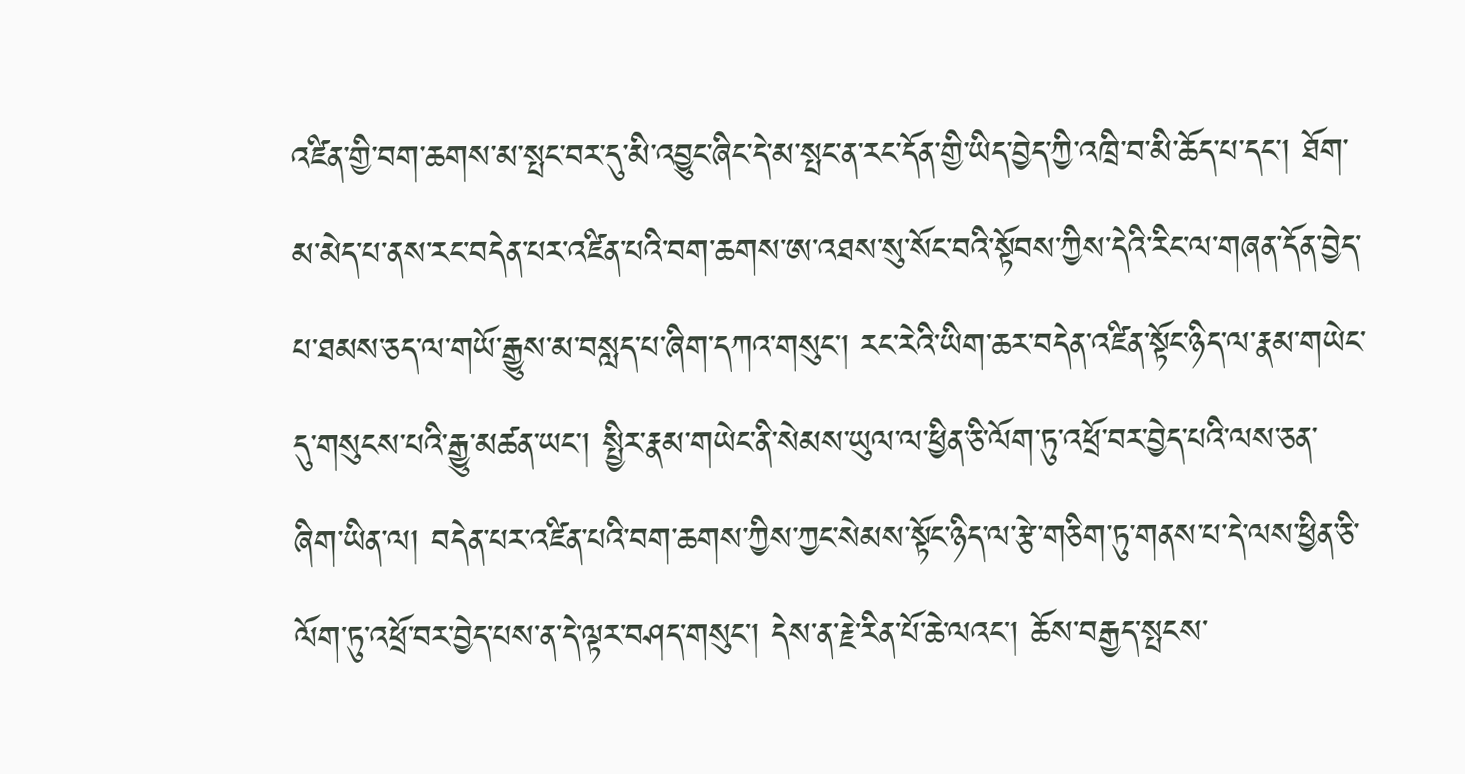འཛིན་གྱི་བག་ཆགས་མ་སྤང་བར་དུ་མི་འབྱུང་ཞིང་དེ་མ་སྤང་ན་རང་དོན་གྱི་ཡིད་བྱེད་ཀྱི་འཁྲི་བ་མི་ཆོད་པ་དང་། ཐོག་མ་མེད་པ་ནས་རང་བདེན་པར་འཛིན་པའི་བག་ཆགས་ཨ་འཐས་སུ་སོང་བའི་སྟོབས་ཀྱིས་དེའི་རིང་ལ་གཞན་དོན་བྱེད་པ་ཐམས་ཅད་ལ་གཡོ་རྒྱུས་མ་བསླད་པ་ཞིག་དཀའ་གསུང་། རང་རེའི་ཡིག་ཆར་བདེན་འཛིན་སྟོང་ཉིད་ལ་རྣམ་གཡེང་དུ་གསུངས་པའི་རྒྱུ་མཚན་ཡང་། སྤྱིར་རྣམ་གཡེང་ནི་སེམས་ཡུལ་ལ་ཕྱིན་ཅི་ལོག་ཏུ་འཕྲོ་བར་བྱེད་པའི་ལས་ཅན་ཞིག་ཡིན་ལ། བདེན་པར་འཛིན་པའི་བག་ཆགས་ཀྱིས་ཀྱང་སེམས་སྟོང་ཉིད་ལ་རྩེ་གཅིག་ཏུ་གནས་པ་དེ་ལས་ཕྱིན་ཅི་ལོག་ཏུ་འཕྲོ་བར་བྱེད་པས་ན་དེ་ལྟར་བཤད་གསུང་། དེས་ན་རྗེ་རིན་པོ་ཆེ་ལའང་། ཆོས་བརྒྱད་སྤངས་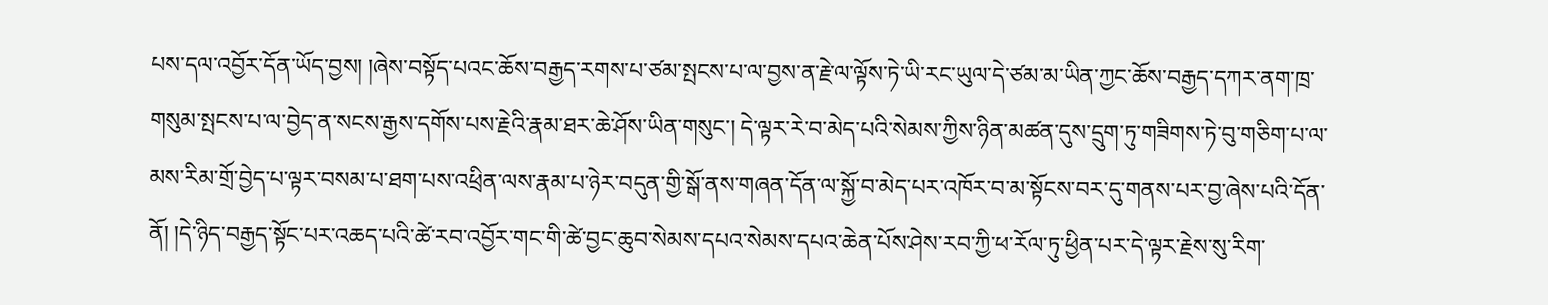པས་དལ་འབྱོར་དོན་ཡོད་བྱས། །ཞེས་བསྟོད་པའང་ཆོས་བརྒྱད་རགས་པ་ཙམ་སྤངས་པ་ལ་བྱས་ན་རྗེ་ལ་ལྟོས་ཏེ་ཡི་རང་ཡུལ་དེ་ཙམ་མ་ཡིན་ཀྱང་ཆོས་བརྒྱད་དཀར་ནག་ཁྲ་གསུམ་སྤངས་པ་ལ་བྱེད་ན་སངས་རྒྱས་དགོས་པས་རྗེའི་རྣམ་ཐར་ཆེ་ཤོས་ཡིན་གསུང་། དེ་ལྟར་རེ་བ་མེད་པའི་སེམས་ཀྱིས་ཉིན་མཚན་དུས་དྲུག་ཏུ་གཟིགས་ཏེ་བུ་གཅིག་པ་ལ་མས་རིམ་གྲོ་བྱེད་པ་ལྟར་བསམ་པ་ཐག་པས་འཕྲིན་ལས་རྣམ་པ་ཉེར་བདུན་གྱི་སྒོ་ནས་གཞན་དོན་ལ་སྐྱོ་བ་མེད་པར་འཁོར་བ་མ་སྟོངས་བར་དུ་གནས་པར་བྱ་ཞེས་པའི་དོན་ནོ། །དེ་ཉིད་བརྒྱད་སྟོང་པར་འཆད་པའི་ཚེ་རབ་འབྱོར་གང་གི་ཚེ་བྱང་ཆུབ་སེམས་དཔའ་སེམས་དཔའ་ཆེན་པོས་ཤེས་རབ་ཀྱི་ཕ་རོལ་ཏུ་ཕྱིན་པར་དེ་ལྟར་རྗེས་སུ་རིག་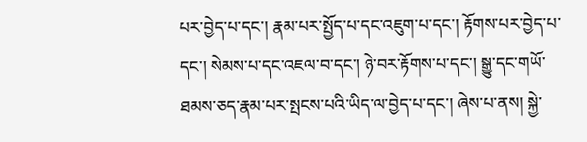པར་བྱེད་པ་དང་། རྣམ་པར་སྤྱོད་པ་དང་འཇུག་པ་དང་། རྟོགས་པར་བྱེད་པ་དང་། སེམས་པ་དང་འཇལ་བ་དང་། ཉེ་བར་རྟོགས་པ་དང་། སྒྱུ་དང་གཡོ་ཐམས་ཅད་རྣམ་པར་སྤངས་པའི་ཡིད་ལ་བྱེད་པ་དང་། ཞེས་པ་ནས། སྐྱེ་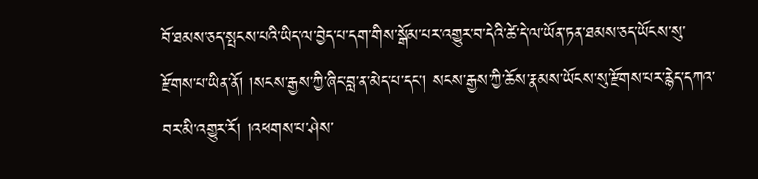བོ་ཐམས་ཅད་སྤངས་པའི་ཡིད་ལ་བྱེད་པ་དག་གིས་སྒོམ་པར་འགྱུར་བ་དེའི་ཚེ་དེ་ལ་ཡོན་ཏན་ཐམས་ཅད་ཡོངས་སུ་རྫོགས་པ་ཡིན་ནོ། །སངས་རྒྱས་ཀྱི་ཞིང་བླ་ན་མེད་པ་དང་། སངས་རྒྱས་ཀྱི་ཆོས་རྣམས་ཡོངས་སུ་རྫོགས་པར་རྙེད་དཀའ་བར་མི་འགྱུར་རོ། །འཕགས་པ་ཤེས་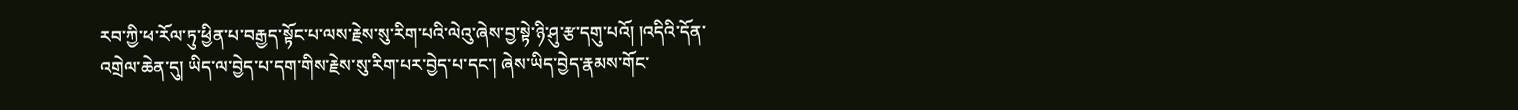རབ་ཀྱི་ཕ་རོལ་ཏུ་ཕྱིན་པ་བརྒྱད་སྟོང་པ་ལས་རྗེས་སུ་རིག་པའི་ལེའུ་ཞེས་བྱ་སྟེ་ཉི་ཤུ་རྩ་དགུ་པའོ། །འདིའི་དོན་འགྲེལ་ཆེན་དུ། ཡིད་ལ་བྱེད་པ་དག་གིས་རྗེས་སུ་རིག་པར་བྱེད་པ་དང་། ཞེས་ཡིད་བྱེད་རྣམས་གོང་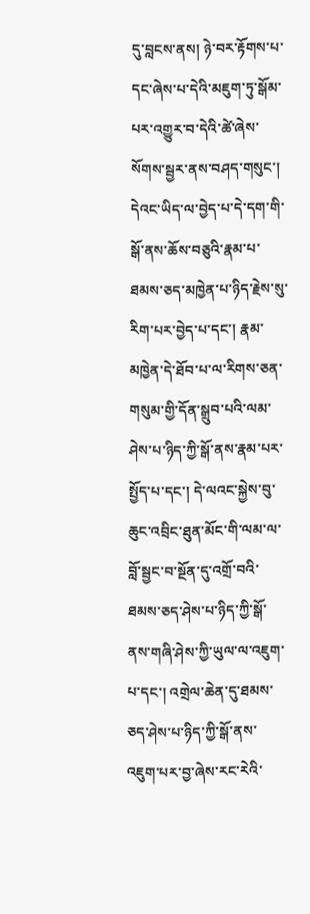དུ་བླངས་ནས། ཉེ་བར་རྟོགས་པ་དང་ཞེས་པ་དེའི་མཇུག་ཏུ་སྒོམ་པར་འགྱུར་བ་དེའི་ཚེ་ཞེས་སོགས་སྦྱར་ནས་བཤད་གསུང་། དེའང་ཡིད་ལ་བྱེད་པ་དེ་དག་གི་སྒོ་ནས་ཆོས་བཅུའི་རྣམ་པ་ཐམས་ཅད་མཁྱེན་པ་ཉིད་རྗེས་སུ་རིག་པར་བྱེད་པ་དང་། རྣམ་མཁྱེན་དེ་ཐོབ་པ་ལ་རིགས་ཅན་གསུམ་གྱི་དོན་སྒྲུབ་པའི་ལམ་ཤེས་པ་ཉིད་ཀྱི་སྒོ་ནས་རྣམ་པར་སྤྱོད་པ་དང་། དེ་ལའང་སྐྱེས་བུ་ཆུང་འབྲིང་ཐུན་མོང་གི་ལམ་ལ་བློ་སྦྱང་བ་སྔོན་དུ་འགྲོ་བའི་ཐམས་ཅད་ཤེས་པ་ཉིད་ཀྱི་སྒོ་ནས་གཞི་ཤེས་ཀྱི་ཡུལ་ལ་འཇུག་པ་དང་། འགྲེལ་ཆེན་དུ་ཐམས་ཅད་ཤེས་པ་ཉིད་ཀྱི་སྒོ་ནས་འཇུག་པར་བྱ་ཞེས་རང་རེའི་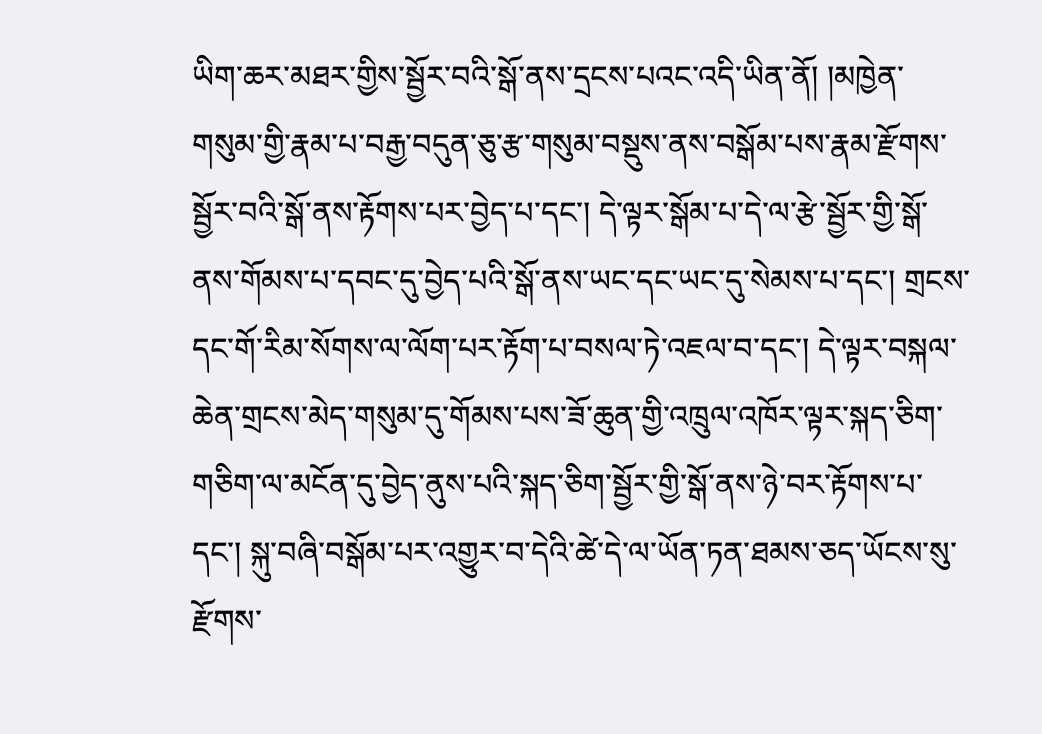ཡིག་ཆར་མཐར་གྱིས་སྦྱོར་བའི་སྒོ་ནས་དྲངས་པའང་འདི་ཡིན་ནོ། །མཁྱེན་གསུམ་གྱི་རྣམ་པ་བརྒྱ་བདུན་ཅུ་རྩ་གསུམ་བསྡུས་ནས་བསྒོམ་པས་རྣམ་རྫོགས་སྦྱོར་བའི་སྒོ་ནས་རྟོགས་པར་བྱེད་པ་དང་། དེ་ལྟར་སྒོམ་པ་དེ་ལ་རྩེ་སྦྱོར་གྱི་སྒོ་ནས་གོམས་པ་དབང་དུ་བྱེད་པའི་སྒོ་ནས་ཡང་དང་ཡང་དུ་སེམས་པ་དང་། གྲངས་དང་གོ་རིམ་སོགས་ལ་ལོག་པར་རྟོག་པ་བསལ་ཏེ་འཇལ་བ་དང་། དེ་ལྟར་བསྐལ་ཆེན་གྲངས་མེད་གསུམ་དུ་གོམས་པས་ཟོ་ཆུན་གྱི་འཁྲུལ་འཁོར་ལྟར་སྐད་ཅིག་གཅིག་ལ་མངོན་དུ་བྱེད་ནུས་པའི་སྐད་ཅིག་སྦྱོར་གྱི་སྒོ་ནས་ཉེ་བར་རྟོགས་པ་དང་། སྐུ་བཞི་བསྒོམ་པར་འགྱུར་བ་དེའི་ཚེ་དེ་ལ་ཡོན་ཏན་ཐམས་ཅད་ཡོངས་སུ་རྫོགས་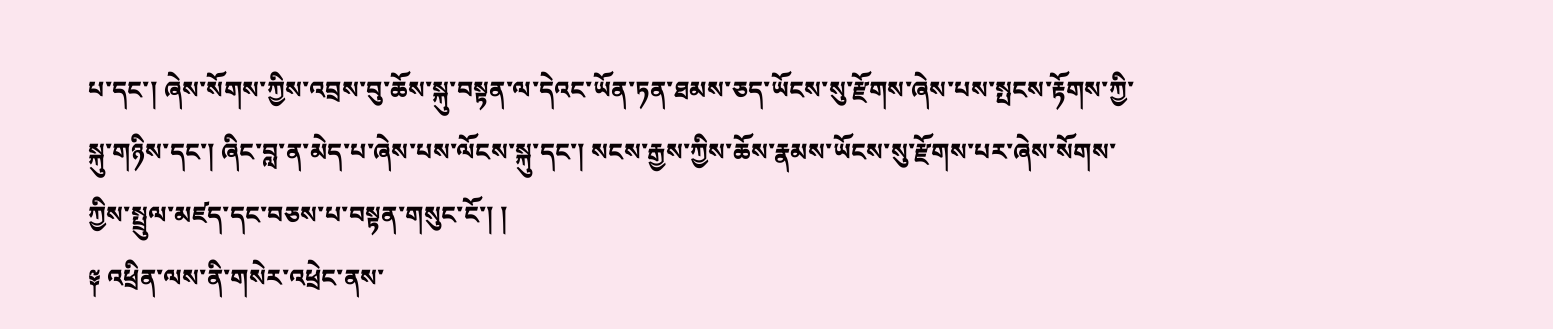པ་དང་། ཞེས་སོགས་ཀྱིས་འབྲས་བུ་ཆོས་སྐུ་བསྟན་ལ་དེའང་ཡོན་ཏན་ཐམས་ཅད་ཡོངས་སུ་རྫོགས་ཞེས་པས་སྤངས་རྟོགས་ཀྱི་སྐུ་གཉིས་དང་། ཞིང་བླ་ན་མེད་པ་ཞེས་པས་ལོངས་སྐུ་དང་། སངས་རྒྱས་ཀྱིས་ཆོས་རྣམས་ཡོངས་སུ་རྫོགས་པར་ཞེས་སོགས་ཀྱིས་སྤྲུལ་མཛད་དང་བཅས་པ་བསྟན་གསུང་ངོ་། །
༈ འཕྲིན་ལས་ནི་གསེར་འཕྲེང་ནས་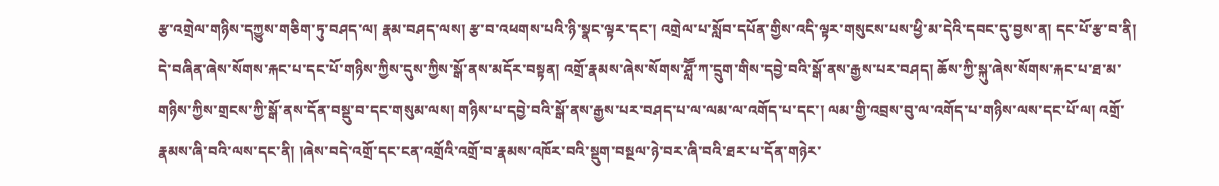རྩ་འགྲེལ་གཉིས་དཀྱུས་གཅིག་ཏུ་བཤད་ལ། རྣམ་བཤད་ལས། རྩ་བ་འཕགས་པའི་ཉི་སྣང་ལྟར་དང་། འགྲེལ་པ་སློབ་དཔོན་གྱིས་འདི་ལྟར་གསུངས་པས་ཕྱི་མ་དེའི་དབང་དུ་བྱས་ན། དང་པོ་རྩ་བ་ནི། དེ་བཞིན་ཞེས་སོགས་རྐང་པ་དང་པོ་གཉིས་ཀྱིས་དུས་ཀྱིས་སྒོ་ནས་མདོར་བསྟན། འགྲོ་རྣམས་ཞེས་སོགས་ཤླཽ་ཀ་དྲུག་གིས་དབྱེ་བའི་སྒོ་ནས་རྒྱས་པར་བཤད། ཆོས་ཀྱི་སྐུ་ཞེས་སོགས་རྐང་པ་ཐ་མ་གཉིས་ཀྱིས་གྲངས་ཀྱི་སྒོ་ནས་དོན་བསྡུ་བ་དང་གསུམ་ལས། གཉིས་པ་དབྱེ་བའི་སྒོ་ནས་རྒྱས་པར་བཤད་པ་ལ་ལམ་ལ་འགོད་པ་དང་། ལམ་གྱི་འབྲས་བུ་ལ་འགོད་པ་གཉིས་ལས་དང་པོ་ལ། འགྲོ་རྣམས་ཞི་བའི་ལས་དང་ནི། །ཞེས་བདེ་འགྲོ་དང་ངན་འགྲོའི་འགྲོ་བ་རྣམས་འཁོར་བའི་སྡུག་བསྔལ་ཉེ་བར་ཞི་བའི་ཐར་པ་དོན་གཉེར་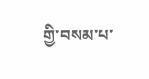གྱི་བསམ་པ་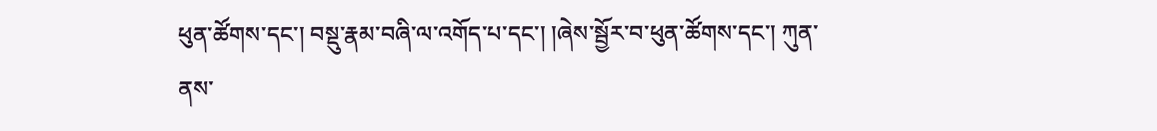ཕུན་ཚོགས་དང་། བསྡུ་རྣམ་བཞི་ལ་འགོད་པ་དང་། །ཞེས་སྦྱོར་བ་ཕུན་ཚོགས་དང་། ཀུན་ནས་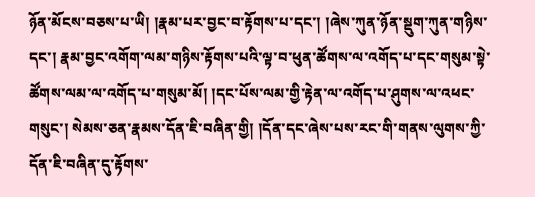ཉོན་མོངས་བཅས་པ་ཡི། །རྣམ་པར་བྱང་བ་རྟོགས་པ་དང་། །ཞེས་ཀུན་ཉོན་སྡུག་ཀུན་གཉིས་དང་། རྣམ་བྱང་འགོག་ལམ་གཉིས་རྟོགས་པའི་ལྟ་བ་ཕུན་ཚོགས་ལ་འགོད་པ་དང་གསུམ་སྟེ་ཚོགས་ལམ་ལ་འགོད་པ་གསུམ་མོ། །དང་པོས་ལམ་གྱི་རྟེན་ལ་འགོད་པ་ཤུགས་ལ་འཕང་གསུང་། སེམས་ཅན་རྣམས་དོན་ཇི་བཞིན་གྱི། །དོན་དང་ཞེས་པས་རང་གི་གནས་ལུགས་ཀྱི་དོན་ཇི་བཞིན་དུ་རྟོགས་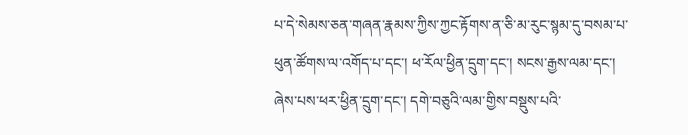པ་དེ་སེམས་ཅན་གཞན་རྣམས་ཀྱིས་ཀྱང་རྟོགས་ན་ཅི་མ་རུང་སྙམ་དུ་བསམ་པ་ཕུན་ཚོགས་ལ་འགོད་པ་དང་། ཕ་རོལ་ཕྱིན་དྲུག་དང་། སངས་རྒྱས་ལམ་དང་། ཞེས་པས་ཕར་ཕྱིན་དྲུག་དང་། དགེ་བཅུའི་ལམ་གྱིས་བསྡུས་པའི་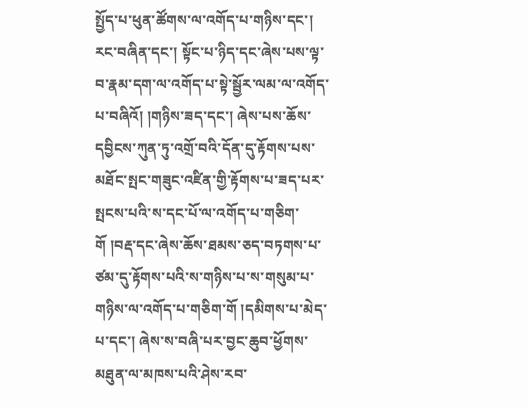སྤྱོད་པ་ཕུན་ཚོགས་ལ་འགོད་པ་གཉིས་དང་། རང་བཞིན་དང་། སྟོང་པ་ཉིད་དང་ཞེས་པས་ལྟ་བ་རྣམ་དག་ལ་འགོད་པ་སྟེ་སྦྱོར་ལམ་ལ་འགོད་པ་བཞིའོ། །གཉིས་ཟད་དང་། ཞེས་པས་ཆོས་དབྱིངས་ཀུན་ཏུ་འགྲོ་བའི་དོན་དུ་རྟོགས་པས་མཐོང་སྤང་གཟུང་འཛིན་གྱི་རྟོགས་པ་ཟད་པར་སྤངས་པའི་ས་དང་པོ་ལ་འགོད་པ་གཅིག་གོ །བརྡ་དང་ཞེས་ཆོས་ཐམས་ཅད་བཏགས་པ་ཙམ་དུ་རྟོགས་པའི་ས་གཉིས་པ་ས་གསུམ་པ་གཉིས་ལ་འགོད་པ་གཅིག་གོ །དམིགས་པ་མེད་པ་དང་། ཞེས་ས་བཞི་པར་བྱང་ཆུབ་ཕྱོགས་མཐུན་ལ་མཁས་པའི་ཤེས་རབ་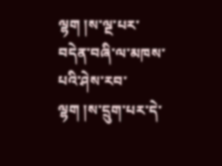ལྷག །ས་ལྔ་པར་བདེན་བཞི་ལ་མཁས་པའི་ཤེས་རབ་ལྷག །ས་དྲུག་པར་དེ་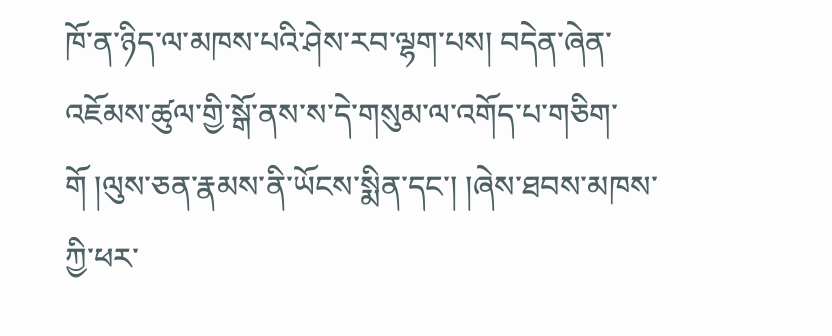ཁོ་ན་ཉིད་ལ་མཁས་པའི་ཤེས་རབ་ལྷག་པས། བདེན་ཞེན་འཇོམས་ཚུལ་གྱི་སྒོ་ནས་ས་དེ་གསུམ་ལ་འགོད་པ་གཅིག་གོ །ལུས་ཅན་རྣམས་ནི་ཡོངས་སྨིན་དང་། །ཞེས་ཐབས་མཁས་ཀྱི་ཕར་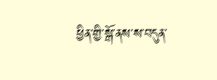ཕྱིན་གྱི་སྒོ་ནས་ས་བདུན་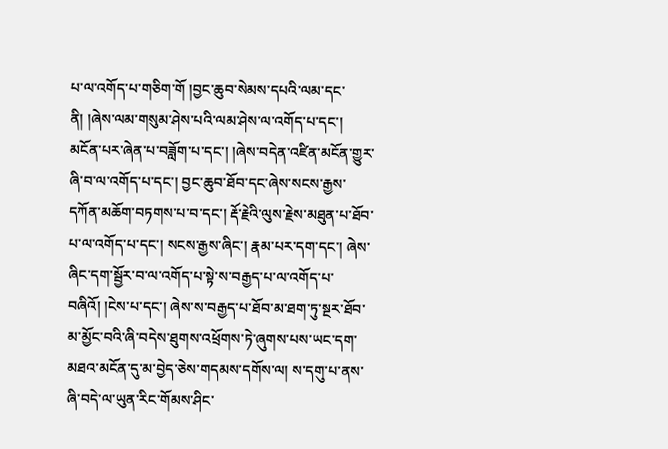པ་ལ་འགོད་པ་གཅིག་གོ །བྱང་ཆུབ་སེམས་དཔའི་ལམ་དང་ནི། །ཞེས་ལམ་གསུམ་ཤེས་པའི་ལམ་ཤེས་ལ་འགོད་པ་དང་། མངོན་པར་ཞེན་པ་བཟློག་པ་དང་། །ཞེས་བདེན་འཛིན་མངོན་གྱུར་ཞི་བ་ལ་འགོད་པ་དང་། བྱང་ཆུབ་ཐོབ་དང་ཞེས་སངས་རྒྱས་དཀོན་མཆོག་བཏགས་པ་བ་དང་། རྡོ་རྗེའི་ལུས་རྗེས་མཐུན་པ་ཐོབ་པ་ལ་འགོད་པ་དང་། སངས་རྒྱས་ཞིང་། རྣམ་པར་དག་དང་། ཞེས་ཞིང་དག་སྦྱོར་བ་ལ་འགོད་པ་སྟེ་ས་བརྒྱད་པ་ལ་འགོད་པ་བཞིའོ། །ངེས་པ་དང་། ཞེས་ས་བརྒྱད་པ་ཐོབ་མ་ཐག་ཏུ་སྔར་ཐོབ་མ་མྱོང་བའི་ཞི་བདེས་ཐུགས་འཕྲོགས་ཏེ་ཞུགས་པས་ཡང་དག་མཐའ་མངོན་དུ་མ་བྱེད་ཅེས་གདམས་དགོས་ལ། ས་དགུ་པ་ནས་ཞི་བདེ་ལ་ཡུན་རིང་གོམས་ཤིང་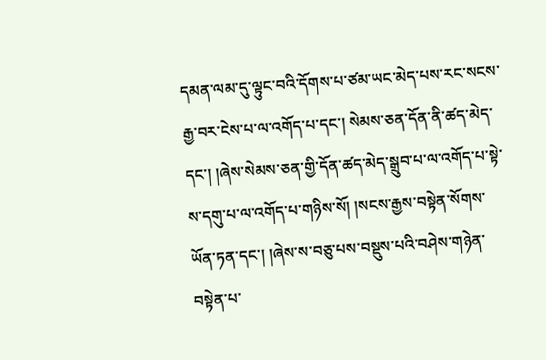དམན་ལམ་དུ་ལྟུང་བའི་དོགས་པ་ཙམ་ཡང་མེད་པས་རང་སངས་རྒྱ་བར་ངེས་པ་ལ་འགོད་པ་དང་། སེམས་ཅན་དོན་ནི་ཚད་མེད་དང་། །ཞེས་སེམས་ཅན་གྱི་དོན་ཚད་མེད་སྒྲུབ་པ་ལ་འགོད་པ་སྟེ་ས་དགུ་པ་ལ་འགོད་པ་གཉིས་སོ། །སངས་རྒྱས་བསྟེན་སོགས་ཡོན་ཏན་དང་། །ཞེས་ས་བཅུ་པས་བསྡུས་པའི་བཤེས་གཉེན་བསྟེན་པ་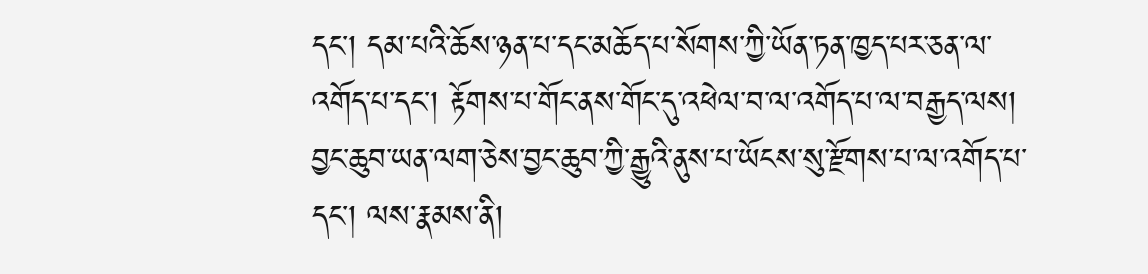དང་། དམ་པའི་ཆོས་ཉན་པ་དང་མཆོད་པ་སོགས་ཀྱི་ཡོན་ཏན་ཁྱད་པར་ཅན་ལ་འགོད་པ་དང་། རྟོགས་པ་གོང་ནས་གོང་དུ་འཕེལ་བ་ལ་འགོད་པ་ལ་བརྒྱད་ལས། བྱང་ཆུབ་ཡན་ལག་ཅེས་བྱང་ཆུབ་ཀྱི་རྒྱུའི་ནུས་པ་ཡོངས་སུ་རྫོགས་པ་ལ་འགོད་པ་དང་། ལས་རྣམས་ནི།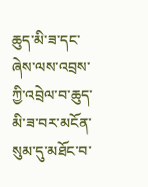ཆུད་མི་ཟ་དང་ཞེས་ལས་འབྲས་ཀྱི་འབྲེལ་བ་ཆུད་མི་ཟ་བར་མངོན་སུམ་དུ་མཐོང་བ་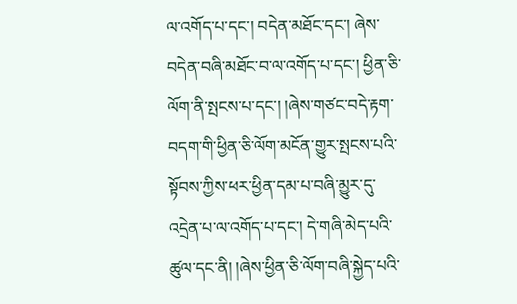ལ་འགོད་པ་དང་། བདེན་མཐོང་དང་། ཞེས་བདེན་བཞི་མཐོང་བ་ལ་འགོད་པ་དང་། ཕྱིན་ཅི་ལོག་ནི་སྤངས་པ་དང་། །ཞེས་གཙང་བདེ་རྟག་བདག་གི་ཕྱིན་ཅི་ལོག་མངོན་གྱུར་སྤངས་པའི་སྟོབས་ཀྱིས་ཕར་ཕྱིན་དམ་པ་བཞི་མྱུར་དུ་འདྲེན་པ་ལ་འགོད་པ་དང་། དེ་གཞི་མེད་པའི་ཚུལ་དང་ནི། །ཞེས་ཕྱིན་ཅི་ལོག་བཞི་སྐྱེད་པའི་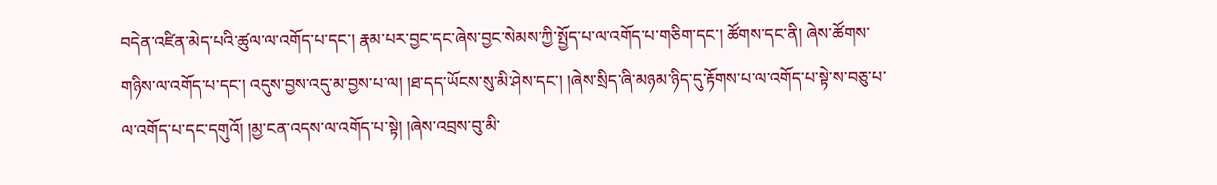བདེན་འཛིན་མེད་པའི་ཚུལ་ལ་འགོད་པ་དང་། རྣམ་པར་བྱང་དང་ཞེས་བྱང་སེམས་ཀྱི་སྤྱོད་པ་ལ་འགོད་པ་གཅིག་དང་། ཚོགས་དང་ནི། ཞེས་ཚོགས་གཉིས་ལ་འགོད་པ་དང་། འདུས་བྱས་འདུ་མ་བྱས་པ་ལ། །ཐ་དད་ཡོངས་སུ་མི་ཤེས་དང་། །ཞེས་སྲིད་ཞི་མཉམ་ཉིད་དུ་རྟོགས་པ་ལ་འགོད་པ་སྟེ་ས་བཅུ་པ་ལ་འགོད་པ་དང་དགུའོ། །མྱ་ངན་འདས་ལ་འགོད་པ་སྟེ། །ཞེས་འབྲས་བུ་མི་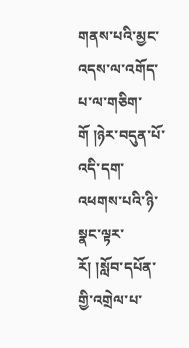གནས་པའི་མྱང་འདས་ལ་འགོད་པ་ལ་གཅིག་གོ །ཉེར་བདུན་པོ་འདི་དག་འཕགས་པའི་ཉི་སྣང་ལྟར་རོ། །སློབ་དཔོན་གྱི་འགྲེལ་པ་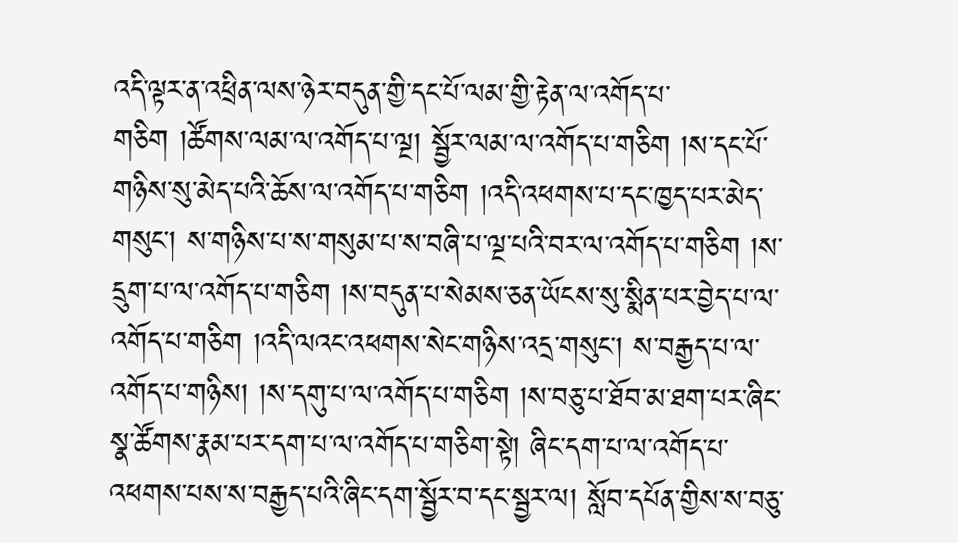འདི་ལྟར་ན་འཕྲིན་ལས་ཉེར་བདུན་གྱི་དང་པོ་ལམ་གྱི་རྟེན་ལ་འགོད་པ་གཅིག །ཚོགས་ལམ་ལ་འགོད་པ་ལྔ། སྦྱོར་ལམ་ལ་འགོད་པ་གཅིག །ས་དང་པོ་གཉིས་སུ་མེད་པའི་ཆོས་ལ་འགོད་པ་གཅིག །འདི་འཕགས་པ་དང་ཁྱད་པར་མེད་གསུང་། ས་གཉིས་པ་ས་གསུམ་པ་ས་བཞི་པ་ལྔ་པའི་བར་ལ་འགོད་པ་གཅིག །ས་དྲུག་པ་ལ་འགོད་པ་གཅིག །ས་བདུན་པ་སེམས་ཅན་ཡོངས་སུ་སྨིན་པར་བྱེད་པ་ལ་འགོད་པ་གཅིག །འདི་ལའང་འཕགས་སེང་གཉིས་འདྲ་གསུང་། ས་བརྒྱད་པ་ལ་འགོད་པ་གཉིས། །ས་དགུ་པ་ལ་འགོད་པ་གཅིག །ས་བཅུ་པ་ཐོབ་མ་ཐག་པར་ཞིང་སྣ་ཚོགས་རྣམ་པར་དག་པ་ལ་འགོད་པ་གཅིག་སྟེ། ཞིང་དག་པ་ལ་འགོད་པ་འཕགས་པས་ས་བརྒྱད་པའི་ཞིང་དག་སྦྱོར་བ་དང་སྦྱར་ལ། སློབ་དཔོན་གྱིས་ས་བཅུ་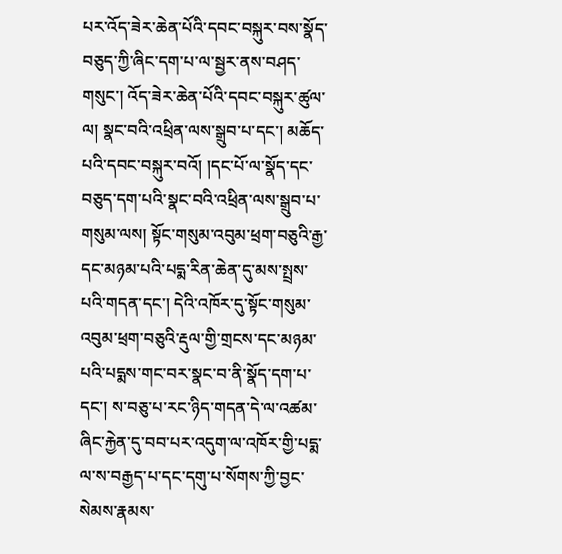པར་འོད་ཟེར་ཆེན་པོའི་དབང་བསྐུར་བས་སྣོད་བཅུད་ཀྱི་ཞིང་དག་པ་ལ་སྦྱར་ནས་བཤད་གསུང་། འོད་ཟེར་ཆེན་པོའི་དབང་བསྐུར་ཚུལ་ལ། སྣང་བའི་འཕྲིན་ལས་སྒྲུབ་པ་དང་། མཆོད་པའི་དབང་བསྐུར་བའོ། །དང་པོ་ལ་སྣོད་དང་བཅུད་དག་པའི་སྣང་བའི་འཕྲིན་ལས་སྒྲུབ་པ་གསུམ་ལས། སྟོང་གསུམ་འབུམ་ཕྲག་བཅུའི་རྒྱ་དང་མཉམ་པའི་པདྨ་རིན་ཆེན་དུ་མས་སྤྲས་པའི་གདན་དང་། དེའི་འཁོར་དུ་སྟོང་གསུམ་འབུམ་ཕྲག་བཅུའི་རྡུལ་གྱི་གྲངས་དང་མཉམ་པའི་པདྨས་གང་བར་སྣང་བ་ནི་སྣོད་དག་པ་དང་། ས་བཅུ་པ་རང་ཉིད་གདན་དེ་ལ་འཚམ་ཞིང་རྐྱེན་དུ་བབ་པར་འདུག་ལ་འཁོར་གྱི་པདྨ་ལ་ས་བརྒྱད་པ་དང་དགུ་པ་སོགས་ཀྱི་བྱང་སེམས་རྣམས་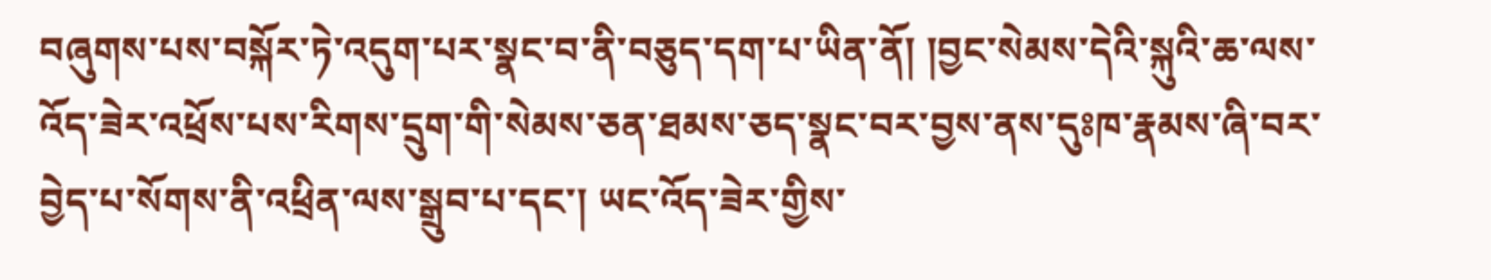བཞུགས་པས་བསྐོར་ཏེ་འདུག་པར་སྣང་བ་ནི་བཅུད་དག་པ་ཡིན་ནོ། །བྱང་སེམས་དེའི་སྐུའི་ཆ་ལས་འོད་ཟེར་འཕྲོས་པས་རིགས་དྲུག་གི་སེམས་ཅན་ཐམས་ཅད་སྣང་བར་བྱས་ནས་དུཿཁ་རྣམས་ཞི་བར་བྱེད་པ་སོགས་ནི་འཕྲིན་ལས་སྒྲུབ་པ་དང་། ཡང་འོད་ཟེར་གྱིས་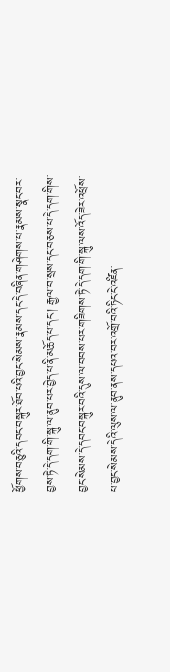ཕྱོགས་བཅུའི་དབང་བསྐུར་ཐོབ་པའི་བྱང་སེམས་རྣམས་དང་དེ་བཞིན་གཤེགས་པ་རྣམས་སྣང་བར་བྱས་ཏེ་དེ་དག་གི་སྐུ་ལ་ནུབ་པར་བྱེད་པ་ནི་མཆོད་པ་དང་། རྒྱལ་བ་སྲས་དང་བཅས་པ་དེ་དག་གིས་བྱང་སེམས་དེ་དབང་བསྐུར་བའི་དུས་ལ་བབས་པར་གཟིགས་ཏེ་དེ་དག་གི་སྐུ་ལས་འོད་ཟེར་འཕྲོས་པ་བྱང་སེམས་དེའི་ལུས་ལ་ནུབ་ནས་དཔའ་བར་འགྲོ་བའི་ཏིང་ངེ་འཛིན་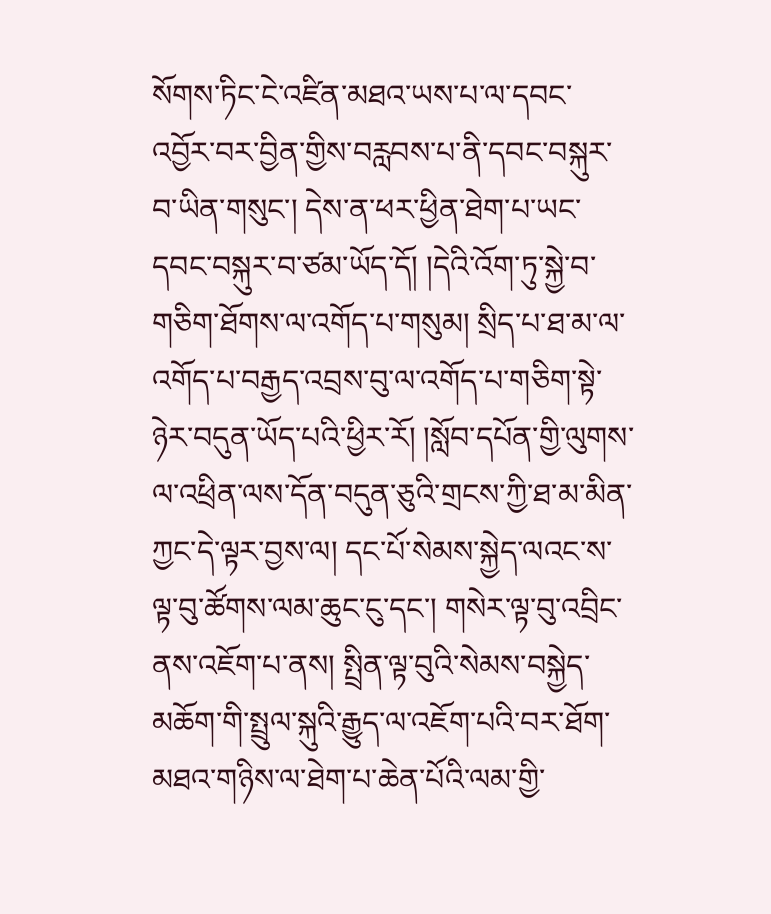སོགས་ཏིང་ངེ་འཛིན་མཐའ་ཡས་པ་ལ་དབང་འབྱོར་བར་བྱིན་གྱིས་བརླབས་པ་ནི་དབང་བསྐུར་བ་ཡིན་གསུང་། དེས་ན་ཕར་ཕྱིན་ཐེག་པ་ཡང་དབང་བསྐུར་བ་ཙམ་ཡོད་དོ། །དེའི་འོག་ཏུ་སྐྱེ་བ་གཅིག་ཐོགས་ལ་འགོད་པ་གསུམ། སྲིད་པ་ཐ་མ་ལ་འགོད་པ་བརྒྱད་འབྲས་བུ་ལ་འགོད་པ་གཅིག་སྟེ་ཉེར་བདུན་ཡོད་པའི་ཕྱིར་རོ། །སློབ་དཔོན་གྱི་ལུགས་ལ་འཕྲིན་ལས་དོན་བདུན་ཅུའི་གྲངས་ཀྱི་ཐ་མ་མིན་ཀྱང་དེ་ལྟར་བྱས་ལ། དང་པོ་སེམས་སྐྱེད་ལའང་ས་ལྟ་བུ་ཚོགས་ལམ་ཆུང་ངུ་དང་། གསེར་ལྟ་བུ་འབྲིང་ནས་འཇོག་པ་ནས། སྤྲིན་ལྟ་བུའི་སེམས་བསྐྱེད་མཆོག་གི་སྤྲུལ་སྐུའི་རྒྱུད་ལ་འཇོག་པའི་བར་ཐོག་མཐའ་གཉིས་ལ་ཐེག་པ་ཆེན་པོའི་ལམ་གྱི་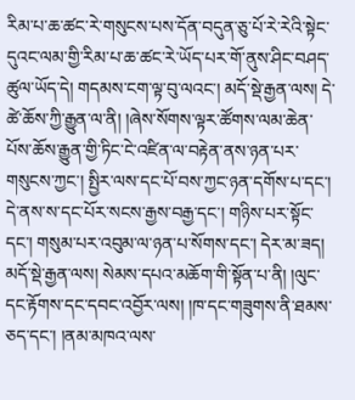རིམ་པ་ཆ་ཚང་རེ་གསུངས་པས་དོན་བདུན་ཅུ་པོ་རེ་རེའི་སྟེང་དུའང་ལམ་གྱི་རིམ་པ་ཆ་ཚང་རེ་ཡོད་པར་གོ་ནུས་ཤིང་བཤད་ཚུལ་ཡོད་དེ། གདམས་ངག་ལྟ་བུ་ལའང་། མདོ་སྡེ་རྒྱན་ལས། དེ་ཚེ་ཆོས་ཀྱི་རྒྱུན་ལ་ནི། །ཞེས་སོགས་ལྟར་ཚོགས་ལམ་ཆེན་པོས་ཆོས་རྒྱུན་གྱི་ཏིང་ངེ་འཛིན་ལ་བརྟེན་ནས་ཉན་པར་གསུངས་ཀྱང་། སྤྱིར་ལས་དང་པོ་བས་ཀྱང་ཉན་དགོས་པ་དང་། དེ་ནས་ས་དང་པོར་སངས་རྒྱས་བརྒྱ་དང་། གཉིས་པར་སྟོང་དང་། གསུམ་པར་འབུམ་ལ་ཉན་པ་སོགས་དང་། དེར་མ་ཟད། མདོ་སྡེ་རྒྱན་ལས། སེམས་དཔའ་མཆོག་གི་སྟོན་པ་ནི། །ལུང་དང་རྟོགས་དང་དབང་འབྱོར་ལས། །ཁ་དང་གཟུགས་ནི་ཐམས་ཅད་དང་། །ནམ་མཁའ་ལས་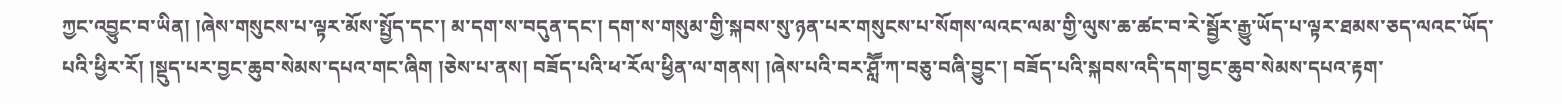ཀྱང་འབྱུང་བ་ཡིན། །ཞེས་གསུངས་པ་ལྟར་མོས་སྤྱོད་དང་། མ་དག་ས་བདུན་དང་། དག་ས་གསུམ་གྱི་སྐབས་སུ་ཉན་པར་གསུངས་པ་སོགས་ལའང་ལམ་གྱི་ལུས་ཆ་ཚང་བ་རེ་སྦྱོར་རྒྱུ་ཡོད་པ་ལྟར་ཐམས་ཅད་ལའང་ཡོད་པའི་ཕྱིར་རོ། །སྡུད་པར་བྱང་ཆུབ་སེམས་དཔའ་གང་ཞིག །ཅེས་པ་ནས། བཟོད་པའི་ཕ་རོལ་ཕྱིན་ལ་གནས། །ཞེས་པའི་བར་ཤླཽ་ཀ་བཅུ་བཞི་བྱུང་། བཟོད་པའི་སྐབས་འདི་དག་བྱང་ཆུབ་སེམས་དཔའ་རྟག་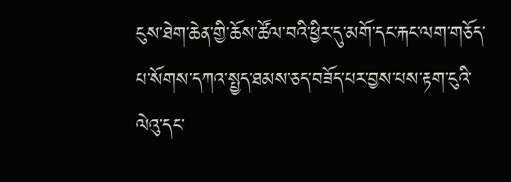ངུས་ཐེག་ཆེན་གྱི་ཆོས་ཚོལ་བའི་ཕྱིར་དུ་མགོ་དང་རྐང་ལག་གཅོད་པ་སོགས་དཀའ་སྤྱད་ཐམས་ཅད་བཟོད་པར་བྱས་པས་རྟག་ངུའི་ལེའུ་དང་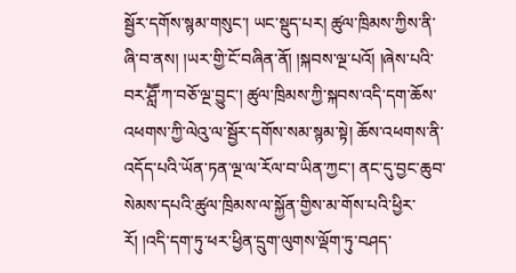སྦྱོར་དགོས་སྙམ་གསུང་། ཡང་སྡུད་པར། ཚུལ་ཁྲིམས་ཀྱིས་ནི་ཞི་བ་ནས། །ཡར་གྱི་ངོ་བཞིན་ནོ། །སྐབས་ལྔ་པའོ། །ཞེས་པའི་བར་ཤླཽ་ཀ་བཅོ་ལྔ་བྱུང་། ཚུལ་ཁྲིམས་ཀྱི་སྐབས་འདི་དག་ཆོས་འཕགས་ཀྱི་ལེའུ་ལ་སྦྱོར་དགོས་སམ་སྙམ་སྟེ། ཆོས་འཕགས་ནི་འདོད་པའི་ཡོན་ཏན་ལྔ་ལ་རོལ་བ་ཡིན་ཀྱང་། ནང་དུ་བྱང་ཆུབ་སེམས་དཔའི་ཚུལ་ཁྲིམས་ལ་སྐྱོན་གྱིས་མ་གོས་པའི་ཕྱིར་རོ། །འདི་དག་ཏུ་ཕར་ཕྱིན་དྲུག་ལུགས་ལྡོག་ཏུ་བཤད་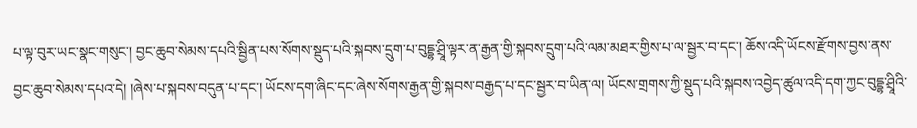པ་ལྟ་བུར་ཡང་སྣང་གསུང་། བྱང་ཆུབ་སེམས་དཔའི་སྦྱིན་པས་སོགས་སྡུད་པའི་སྐབས་དྲུག་པ་བུདྡྷ་ཤྲཱི་ལྟར་ན་རྒྱན་གྱི་སྐབས་དྲུག་པའི་ལམ་མཐར་གྱིས་པ་ལ་སྦྱར་བ་དང་། ཆོས་འདི་ཡོངས་རྫོགས་བྱས་ནས་བྱང་ཆུབ་སེམས་དཔའ་དེ། །ཞེས་པ་སྐབས་བདུན་པ་དང་། ཡོངས་དག་ཞིང་དང་ཞེས་སོགས་རྒྱན་གྱི་སྐབས་བརྒྱད་པ་དང་སྦྱར་བ་ཡིན་ལ། ཡོངས་གྲགས་ཀྱི་སྡུད་པའི་སྐབས་འབྱེད་ཚུལ་འདི་དག་ཀྱང་བུདྡྷ་ཤྲཱིའི་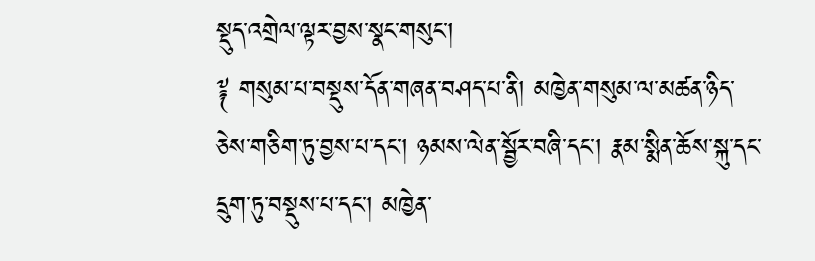སྡུད་འགྲེལ་ལྟར་བྱས་སྣང་གསུང་།
༈ གསུམ་པ་བསྡུས་དོན་གཞན་བཤད་པ་ནི། མཁྱེན་གསུམ་ལ་མཚན་ཉིད་ཅེས་གཅིག་ཏུ་བྱས་པ་དང་། ཉམས་ལེན་སྦྱོར་བཞི་དང་། རྣམ་སྨིན་ཆོས་སྐུ་དང་དྲུག་ཏུ་བསྡུས་པ་དང་། མཁྱེན་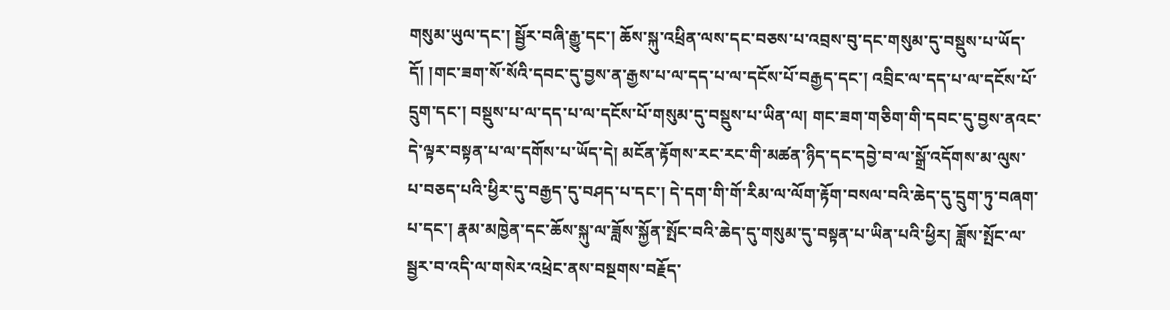གསུམ་ཡུལ་དང་། སྦྱོར་བཞི་རྒྱུ་དང་། ཆོས་སྐུ་འཕྲིན་ལས་དང་བཅས་པ་འབྲས་བུ་དང་གསུམ་དུ་བསྡུས་པ་ཡོད་དོ། །གང་ཟག་སོ་སོའི་དབང་དུ་བྱས་ན་རྒྱས་པ་ལ་དད་པ་ལ་དངོས་པོ་བརྒྱད་དང་། འབྲིང་ལ་དད་པ་ལ་དངོས་པོ་དྲུག་དང་། བསྡུས་པ་ལ་དད་པ་ལ་དངོས་པོ་གསུམ་དུ་བསྡུས་པ་ཡིན་ལ། གང་ཟག་གཅིག་གི་དབང་དུ་བྱས་ནའང་དེ་ལྟར་བསྟན་པ་ལ་དགོས་པ་ཡོད་དེ། མངོན་རྟོགས་རང་རང་གི་མཚན་ཉིད་དང་དབྱེ་བ་ལ་སྒྲོ་འདོགས་མ་ལུས་པ་བཅད་པའི་ཕྱིར་དུ་བརྒྱད་དུ་བཤད་པ་དང་། དེ་དག་གི་གོ་རིམ་ལ་ལོག་རྟོག་བསལ་བའི་ཆེད་དུ་དྲུག་ཏུ་བཞག་པ་དང་། རྣམ་མཁྱེན་དང་ཆོས་སྐུ་ལ་ཟློས་སྐྱོན་སྤོང་བའི་ཆེད་དུ་གསུམ་དུ་བསྟན་པ་ཡིན་པའི་ཕྱིར། ཟློས་སྤོང་ལ་སྦྱར་བ་འདི་ལ་གསེར་འཕྲེང་ནས་བསྔགས་བརྗོད་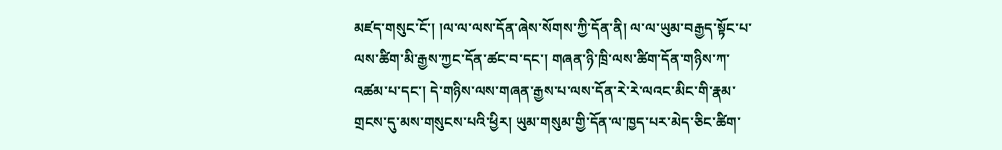མཛད་གསུང་ངོ་། །ལ་ལ་ལས་དོན་ཞེས་སོགས་ཀྱི་དོན་ནི། ལ་ལ་ཡུམ་བརྒྱད་སྟོང་པ་ལས་ཚིག་མི་རྒྱས་ཀྱང་དོན་ཚང་བ་དང་། གཞན་ཉི་ཁྲི་ལས་ཚིག་དོན་གཉིས་ཀ་འཚམ་པ་དང་། དེ་གཉིས་ལས་གཞན་རྒྱས་པ་ལས་དོན་རེ་རེ་ལའང་མིང་གི་རྣམ་གྲངས་དུ་མས་གསུངས་པའི་ཕྱིར། ཡུམ་གསུམ་གྱི་དོན་ལ་ཁྱད་པར་མེད་ཅིང་ཚིག་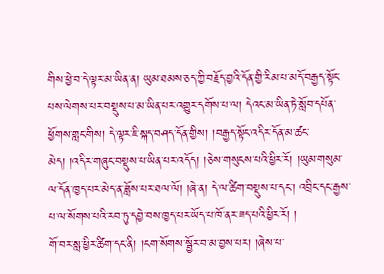གིས་ཕྱེ་བ་དེ་ལྟར་མ་ཡིན་ན། ཡུམ་ཐམས་ཅད་ཀྱི་བརྗོད་བྱའི་དོན་གྱི་རིམ་པ་མདོ་བརྒྱད་སྟོང་པས་ལེགས་པར་བསྡུས་པ་མ་ཡིན་པར་འགྱུར་དགོས་པ་ལ། དེའང་མ་ཡིན་ཏེ་སློབ་དཔོན་ཕྱོགས་གླང་གིས། དེ་ལྟར་ཇི་སྐད་བཤད་དོན་གྱིས། །བརྒྱད་སྟོང་འདིར་དོན་མ་ཚང་མེད། །འདིར་གཞུང་བསྡུས་པ་ཡིན་པར་འདོད། །ཅེས་གསུངས་པའི་ཕྱིར་རོ། །ཡུམ་གསུམ་ལ་དོན་ཁྱད་པར་མེད་ན་ཟློས་པར་ཐལ་ལོ། །ཞེ་ན། དེ་ལ་ཚིག་བསྡུས་པ་དང་། འབྲིང་དང་རྒྱས་པ་ལ་སོགས་པའི་རབ་ཏུ་དབྱེ་བས་ཁྱད་པར་ཡོད་པ་ཁོ་ནར་ཟད་པའི་ཕྱིར་རོ། །
གོ་བར་སླ་ཕྱིར་ཚིག་དང་ནི། །ངག་སོགས་སྦྱོར་བ་མ་བྱས་པར། །ཞེས་པ་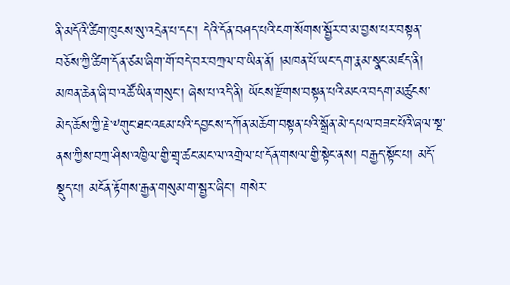ནི་མདོའི་ཚིག་ཁུངས་སུ་འདྲེན་པ་དང་། དེའི་དོན་བཤད་པའི་ངག་སོགས་སྦྱོར་བ་མ་བྱས་པར་བསྟན་བཅོས་ཀྱི་ཚིག་དོན་ཙམ་ཞིག་གོ་བདེ་བར་བཀྲལ་བ་ཡིན་ནོ། །མཁན་པོ་ཡང་དག་རྣམ་སྣང་མཛད་ནི། མཁན་ཆེན་ཞི་བ་འཚོ་ཡིན་གསུང་། ཞེས་པ་འདི་ནི། ཡོངས་རྫོགས་བསྟན་པའི་མངའ་བདག་མཚུངས་མེད་ཆོས་ཀྱི་རྗེ་༸གུང་ཐང་འཇམ་པའི་དབྱངས་དཀོན་མཆོག་བསྟན་པའི་སྒྲོན་མེ་དཔལ་བཟང་པོའི་ཞལ་སྔ་ནས་ཀྱིས་བཀྲ་ཤིས་འཁྱིལ་གྱི་གྲྭ་ཚང་མང་ལ་འགྲེལ་པ་དོན་གསལ་གྱི་སྟེང་ནས། བརྒྱད་སྟོང་པ། མདོ་སྡུད་པ། མངོན་རྟོགས་རྒྱན་གསུམ་ག་སྦྱར་ཞིང་། གསེར་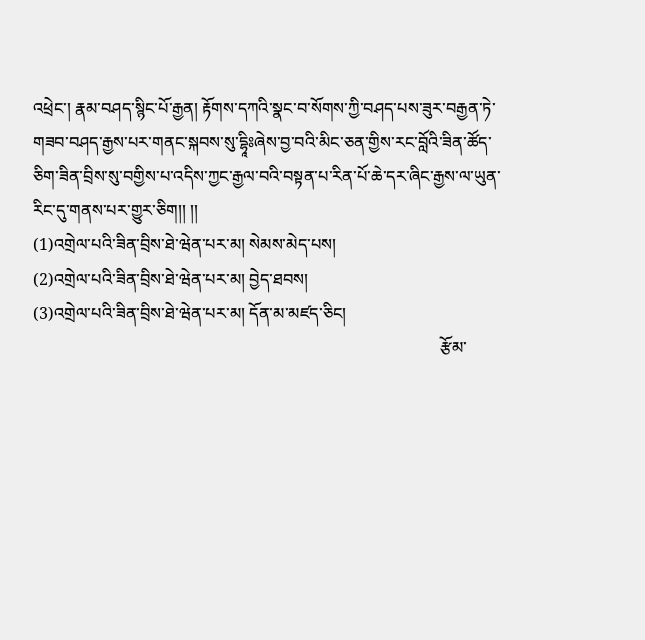འཕྲེང་། རྣམ་བཤད་སྙིང་པོ་རྒྱན། རྟོགས་དཀའི་སྣང་བ་སོགས་ཀྱི་བཤད་པས་ཟུར་བརྒྱན་ཏེ་གཟབ་བཤད་རྒྱས་པར་གནང་སྐབས་སུ་དྷཱིཿཞེས་བྱ་བའི་མིང་ཅན་གྱིས་རང་བློའི་ཟིན་ཚོད་ཅིག་ཟིན་བྲིས་སུ་བགྱིས་པ་འདིས་ཀྱང་རྒྱལ་བའི་བསྟན་པ་རིན་པོ་ཆེ་དར་ཞིང་རྒྱས་ལ་ཡུན་རིང་དུ་གནས་པར་གྱུར་ཅིག།། །།
(1)འགྲེལ་པའི་ཟིན་བྲིས་ཐེ་ཝེན་པར་མ། སེམས་མེད་པས།
(2)འགྲེལ་པའི་ཟིན་བྲིས་ཐེ་ཝེན་པར་མ། བྱེད་ཐབས།
(3)འགྲེལ་པའི་ཟིན་བྲིས་ཐེ་ཝེན་པར་མ། དོན་མ་མཛད་ཅིང།
                                                                                                  རྩོམ་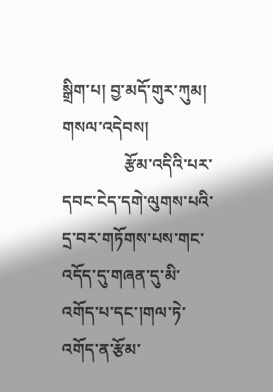སྒྲིག་པ། བྱ་མདོ་གུར་ཀུམ།
གསལ་འདེབས།
               རྩོམ་འདིའི་པར་དབང་ངེད་དགེ་ལུགས་པའི་དྲ་བར་གཏོགས་པས་གང་འདོད་དུ་གཞན་དུ་མི་འགོད་པ་དང་།གལ་ཏེ་འགོད་ན་རྩོམ་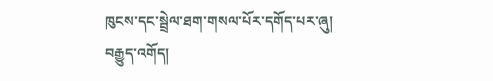ཁུངས་དང་སྦྲེལ་ཐག་གསལ་པོར་དགོད་པར་ཞུ།
བརྒྱུད་འགོད།